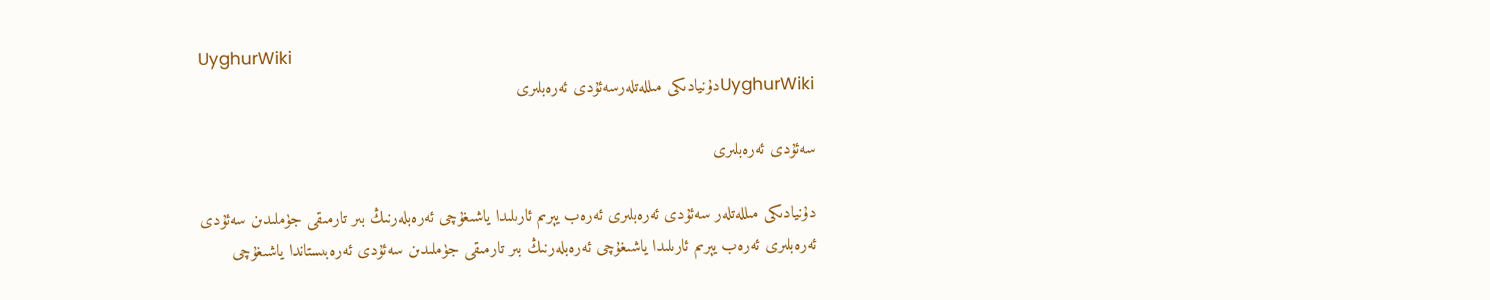UyghurWiki
UyghurWikiدۇنيادىكى مىللەتلەرسەئۇدى ئەرەبلىرى

سەئۇدى ئەرەبلىرى

دۇنيادىكى مىللەتلەر سەئۇدى ئەرەبلىرى ئەرەب يېرىم ئارىلىدا ياشىغۇچى ئەرەبلەرنىڭ بىر تارمىقى جۈملىدىن سەئۇدى ئەرەبلىرى ئەرەب يېرىم ئارىلىدا ياشىغۇچى ئەرەبلەرنىڭ بىر تارمىقى جۈملىدىن سەئۇدى ئەرەبىستاندا ياشىغۇچى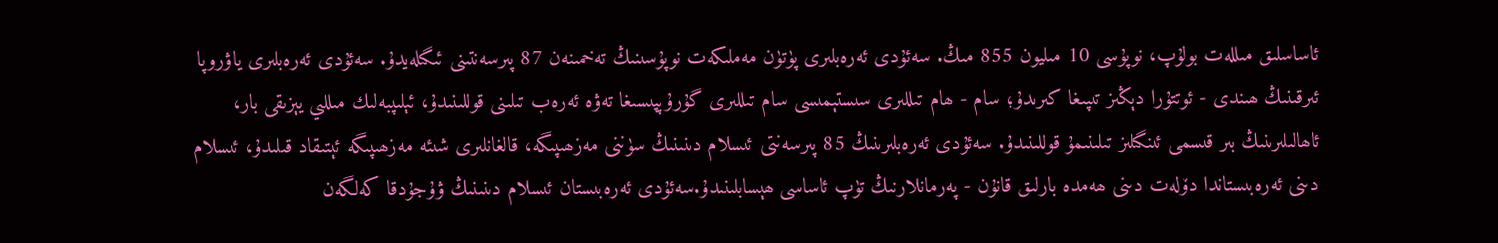ئاساسلىق مىللەت بولۇپ، نوپۇسى 10 مىليون 855 مىڭ. سەئۇدى ئەرەبلىرى پۈتۈن مەملىكەت نوپۇسىنىڭ تەخمىنەن 87 پىرسەنتىنى ئىگىلەيدۇ. سەئۇدى ئەرەبلىرى ياۋروپا ئىرقىنىڭ ھىندى - ئوتتۇرا دېڭىز تىپىغا كىرىدۇ؛ سام - ھام تىللىرى سىستېمىسى سام تىللىرى گۇرۇپپىسىغا تەۋە ئەرەب تىلىنى قوللىنىدۇ، ئېلىپبەلىك مىللىي يېزىقى بار، ئاھالىلىرىنىڭ بىر قىسمى ئىنگىلىز تىلىنىمۇ قوللىنىدۇ. سەئۇدى ئەرەبلىرىنىڭ 85 پىرسەنتى ئىسلام دىنىنىڭ سۈننى مەزھىپىگە، قالغانلىرى شىئە مەزھىپىگە ئېتىقاد قىلىدۇ، ئىسلام دىنى ئەرەبىستاندا دۆلەت دىنى ھەمدە بارلىق قانۇن - پەرمانلارنىڭ تۈپ ئاساسى ھېسابلىنىدۇ.سەئۇدى ئەرەبىستان ئىسلام دىنىنىڭ ۋۇجۇدقا كەلگەن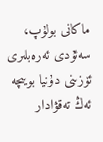ماكانى بولۇپ، سەئۇدى ئەرەبلىرى ئۆزىنى دۇنيا بويىچە ئەڭ تەقۋادار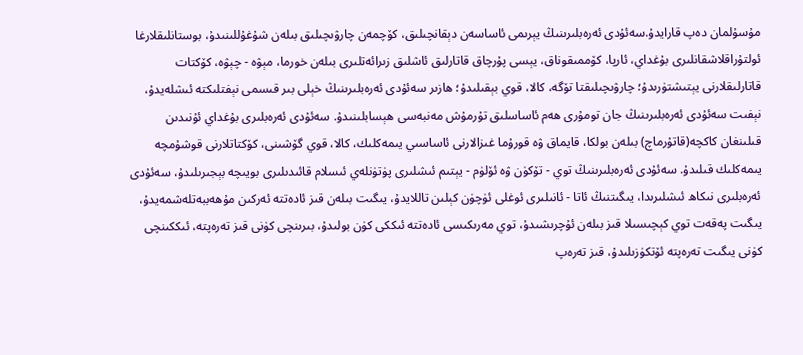مۇسۇلمان دەپ قارايدۇ.سەئۇدى ئەرەبلىرىنىڭ يېرىمى ئاساسەن دېقانچىلىق، كۆچمەن چارۋىچىلىق بىلەن شۇغۇللىنىدۇ، بوستانلىقلارغا ئولتۇراقلاشقانلىرى بۇغداي، ئارپا، كۆممىقوناق، يېسى پۇرچاق قاتارلىق ئاشلىق زىرائەتلىرى بىلەن خورما، مېۋە - چېۋە، كۆكتات قاتارلىقلارنى يېتىشتۈرىدۇ؛ چارۋىچىلىقتا تۆگە، كالا، قوي بېقىلىدۇ؛ ھازىر سەئۇدى ئەرەبلىرىنىڭ خېلى بىر قىسمى نېفتلىكتە ئىشلەيدۇ، نېفىت سەئۇدى ئەرەبلىرىنىڭ جان تومۇرى ھەم ئاساسلىق تۇرمۇش مەنبەسى ھېسابلىنىدۇ. سەئۇدى ئەرەبلىرى بۇغداي ئۇنىدىن قىلىنغان كاكچە(قاتۇرماچ) بىلەن بولكا، قايماق ۋە قورۇما غىزالارنى ئاساسىي يىمەكلىك، كالا، قوي گۆشىنى، كۆكتاتلارنى قوشۇمچە يىمەكلىك قىلىدۇ. سەئۇدى ئەرەبلىرىنىڭ توي - تۆكۈن ۋە ئۆلۈم - يېتىم ئىشلىرى پۈتۈنلەي ئىسلام قائىدىلىرى بويىچە بېجىرىلىدۇ، سەئۇدى ئەرەبلىرى نىكاھ ئىشلىرىدا، يىگىتنىڭ ئاتا - ئانىلىرى ئوغلى ئۈچۈن كېلىن تاللايدۇ، يىگىت بىلەن قىز ئادەتتە ئەركىن مۇھەببەتلەشمەيدۇ، يىگىت پەقەت توي كېچىسىلا قىز بىلەن ئۇچرىشىدۇ، توي مەرىكىسى ئادەتتە ئىككى كۈن بولىدۇ، بىرىنچى كۈنى قىز تەرەپتە، ئىككىنچى كۈنى يىگىت تەرەپتە ئۆتكۈزىلىدۇ، قىز تەرەپ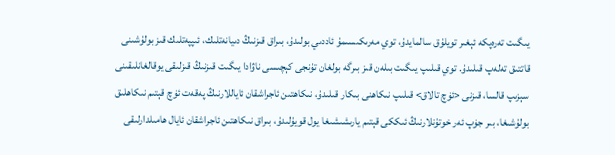يىگىت تەرەپكە ئېغىر تويلۇق سالمايدۇ، توي مەرىكىسىمۇ ئاددىي بولىدۇ، بىراق قىزنىڭ دىيانەتلىك، ئىپپەتلىك قىز بولۇشىنى قاتتىق تەلەپ قىلىدۇ. توي قىلىپ يىگىت بىلەن قىز بىرگە بولغان تۇنجى كېچىسى ناۋادا يىگىت قىزنىڭ قىزلىقى يوقالغانلىقىنى سېزىپ قالسا، قىزنى <ئۈچ تالاق> قىلىپ نىكاھنى بىكار قىلىدۇ، نىكاھتىن ئاجراشقان ئاياللارنىڭ پەقەت ئۈچ قېتىم نىكاھلىق بولۇشىغا، بىر جۈپ ئەر خوتۇنلارنىڭ ئىككى قېتىم يارىشىشىغا يول قويۇلىدۇ، بىراق نىكاھتىن ئاجراشقان ئايال ھامىلدارلىقى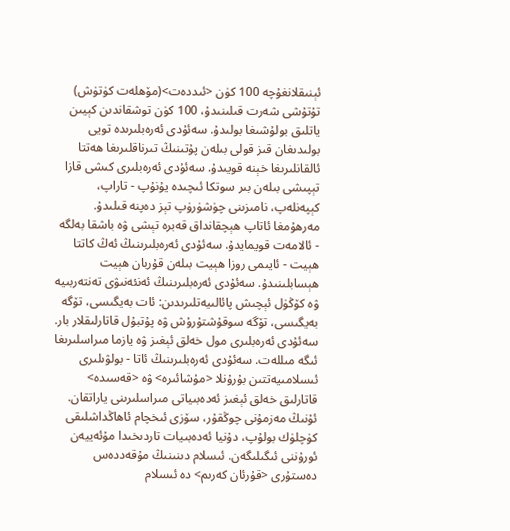ئېنىقلانغۇچە 100 كۈن <ئىددەت>(مۆھلەت كۈتۈش) تۇتۇشى شەرت قىلىنىدۇ، 100 كۈن توشقاندىن كېيىن ياتلىق بولۇشىغا بولىدۇ. سەئۇدى ئەرەبلىرىدە تويى بولىدىغان قىز قولى بىلەن پۇتىنىڭ تىرناقلىرىغا ھەتتا ئالقانلىرىغا خېنە قويىدۇ. سەئۇدى ئەرەبلىرى كىشى قازا تېپىشى بىلەن بىر سوتكا ئىچىدە يۇنۇپ - تاراپ، كېپەنلەپ، نامىزىنى چۈشۈرۈپ تېز دەپنە قىلىدۇ. مەرھۇمغا ئاتاپ ھېچقانداق قەبرە تېشى ۋە باشقا بەلگە - ئالامەت قويمايدۇ. سەئۇدى ئەرەبلىرىنىڭ ئەڭ كاتتا ھېيت - ئايىمى روزا ھېيت بىلەن قۇربان ھېيت ھېسابلىنىدۇ. سەئۇدى ئەرەبلىرىنىڭ ئەنئەنىۋى تەنتەربىيە ۋە كۆڭۈل ئېچىش پائالىيەتلىرىدىن: ئات بەيگىسى، تۆگە بەيگىسى، تۆگە سوقۇشتۇرۇش ۋە پۇتبۇل قاتارلىقلار بار. سەئۇدى ئەرەبلىرى مول خەلق ئېغىز ۋە يازما مىراسلىرىغا ئىگە مىللەت. سەئۇدى ئەرەبلىرىنىڭ ئاتا - بولۋىلىرى ئىسلامىيەتتىن بۇرۇنلا <مۇشائىرە> ۋە <قەسىدە> قاتارلىق خەلق ئېغىز ئەدەبىياتى مىراسلىرىنى ياراتقان. ئۇنىڭ مەزمۇنى چوڭقۇر، سۆزى ئىخچام ئاھاڭداشلىقى كۈچلۈك بولۇپ، دۇنيا ئەدەبىيات تاردىخىدا مۇئەييەن ئورۇننى ئىگىلىگەن. ئىسلام دىنىنىڭ مۇقەددەس دەستۇرى <قۇرئان كەرىم> دە ئىسلام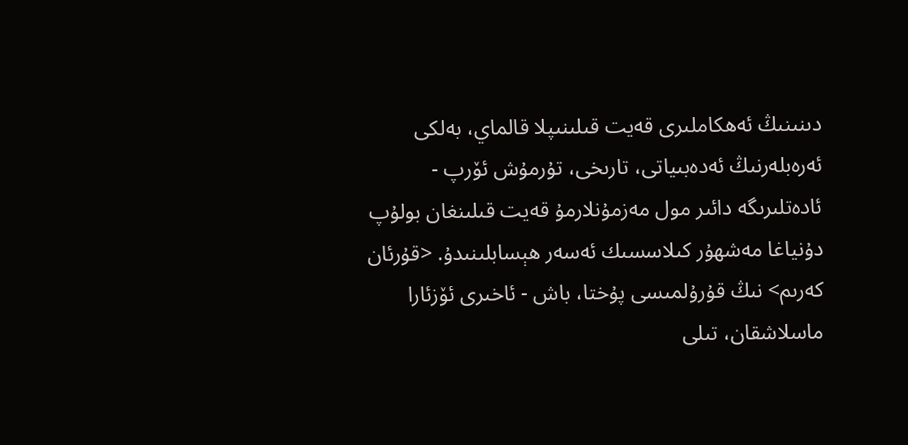دىنىنىڭ ئەھكاملىرى قەيت قىلىنىپلا قالماي، بەلكى ئەرەبلەرنىڭ ئەدەبىياتى، تارىخى، تۇرمۇش ئۆرپ - ئادەتلىرىگە دائىر مول مەزمۇنلارمۇ قەيت قىلىنغان بولۇپ دۇنياغا مەشھۇر كىلاسسىك ئەسەر ھېسابلىنىدۇ. <قۇرئان كەرىم> نىڭ قۇرۇلمىسى پۇختا، باش - ئاخىرى ئۆزئارا ماسلاشقان، تىلى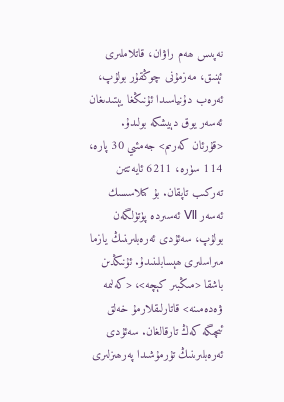نەپىس ھەم راۋان، قاتلاملىرى ئېنىق، مەزمۇنى چوڭقۇر بولۇپ، ئەرەب دۇنياسىدا ئۇنىڭغا يېتىدىغان ئەسەر يوق دېيشكە بولىدۇ. <قۇرئان كەرىم> جەمئىي 30 پارە، 114 سۈرە، 6211 ئايەتتىن تەركىب تاپقان. بۇ كىلاسسىك ئەسەر Ⅶ ئەسىردە پۈتۈلگەن بولۇپ، سەئۇدى ئەرەبلىرىنىڭ يازما مىراسلىرى ھېسابلىنىدۇ. ئۇنىڭدىن باشقا <مىڭبىر كېچە>، <كەلىمە ۋەدەمىنە> قاتارلىقلارمۇ خەلق ئىچىگە كەڭ تارقالغان. سەئۇدى ئەرەبلىرىنىڭ تۇرمۇشىدا پەرھىزلىرى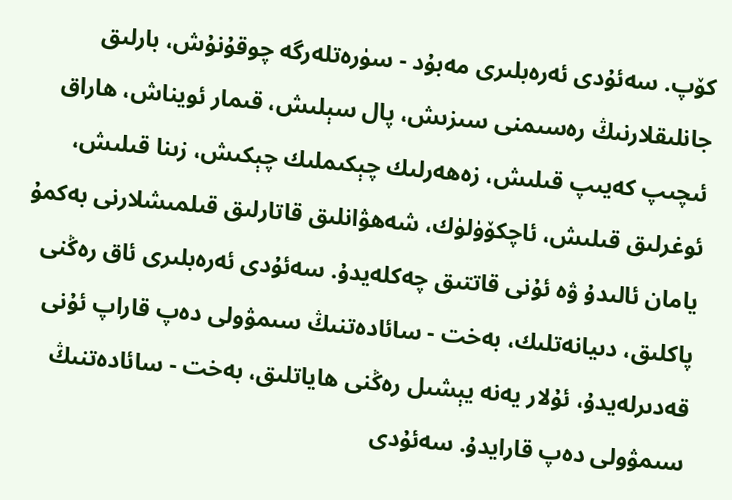كۆپ. سەئۇدى ئەرەبلىرى مەبۇد - سۈرەتلەرگە چوقۇنۇش، بارلىق جانلىقلارنىڭ رەسىمنى سىزىش، پال سېلىش، قىمار ئويناش، ھاراق ئىچىپ كەيىپ قىلىش، زەھەرلىك چېكىملىك چېكىش، زىنا قىلىش، ئوغرلىق قىلىش، ئاچكۆۈلۈك، شەھۋانلىق قاتارلىق قىلمىشلارنى بەكمۇ يامان ئالىدۇ ۋە ئۇنى قاتتىق چەكلەيدۇ. سەئۇدى ئەرەبلىرى ئاق رەڭنى پاكلىق، دىيانەتلىك، بەخت - سائادەتنىڭ سىمۋولى دەپ قاراپ ئۇنى قەدىرلەيدۇ، ئۇلار يەنە يېشىل رەڭنى ھاياتلىق، بەخت - سائادەتنىڭ سىمۋولى دەپ قارايدۇ. سەئۇدى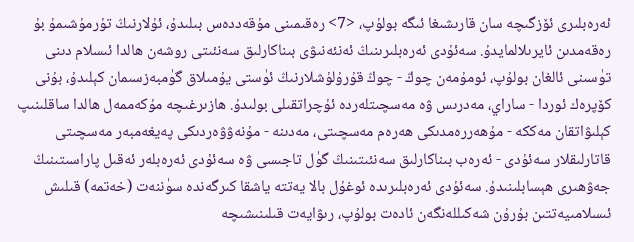ئەرەبلىرى ئۆزگىچە سان قارىشىغا ئىگە بولۇپ، <7> رەقىمىنى مۇقەددەس بىلىدۇ، ئۇلارنىڭ تۇرمۇشىمۇ بۇ رەقەمدىن ئايرىلالمايدۇ. سەئۇدى ئەرەبلىرىنىڭ ئەنئەنىۋى بىناكارلىق سەنئىتى روشەن ھالدا ئىسلام دىنى تۈسىنى ئالغان بولۇپ، ئومۇمەن چوڭ - چوڭ قۇرۇلۇشلارنىڭ ئۈستى يۇمىلاق گۈمبەزسىمان كېلىدۇ، بۇنى كۆپرەك ئوردا - ساراي، مەدرىس ۋە مەسچىتلەردە ئۇچراتقىلى بولىدۇ. ھازىرغىچە مۇكەممەل ھالدا ساقلىنىپ كېلىۋاتقان مەككە - مۇھەررەمدىكى ھەرەم مەسچىتى، مەدىنە - مۇنەۋۋەردىكى پەيغەمبەر مەسچىتى قاتارلىقلار سەئۇدى - ئەرەب بىناكارلىق سەنئىتىنىڭ گۈل تاجىسى ۋە سەئۇدى ئەرەبلەر ئەقىل پاراسىتىنىڭ جەۋھىرى ھېسابلىنىدۇ. سەئۇدى ئەرەبلىرىدە ئوغۇل بالا يەتتە ياشقا كىرگەندە سۈننەت (خەتمە) قىلىش ئىسلامىيەتتىن بۇرۇن شەكىللەنگەن ئادەت بولۇپ، رىۋايەت قىلىنىشىچە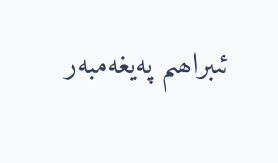ئىبراھىم پەيغەمبەر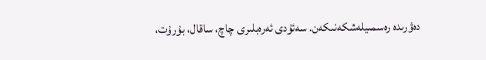دەۋرىدە رەسمىيلەشكەنىكەن. سەئۇدى ئەرەبلىرى چاچ، ساقال، بۇرۇت،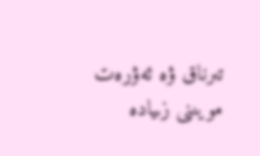تىرناق ۋە ئەۋرەت مويىنى زىيادە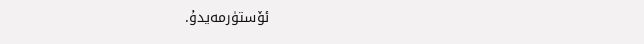ئۆستۈرمەيدۇ.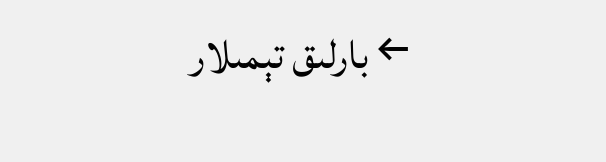← بارلىق تېمىلار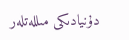دۇنيادىكى مىللەتلەر